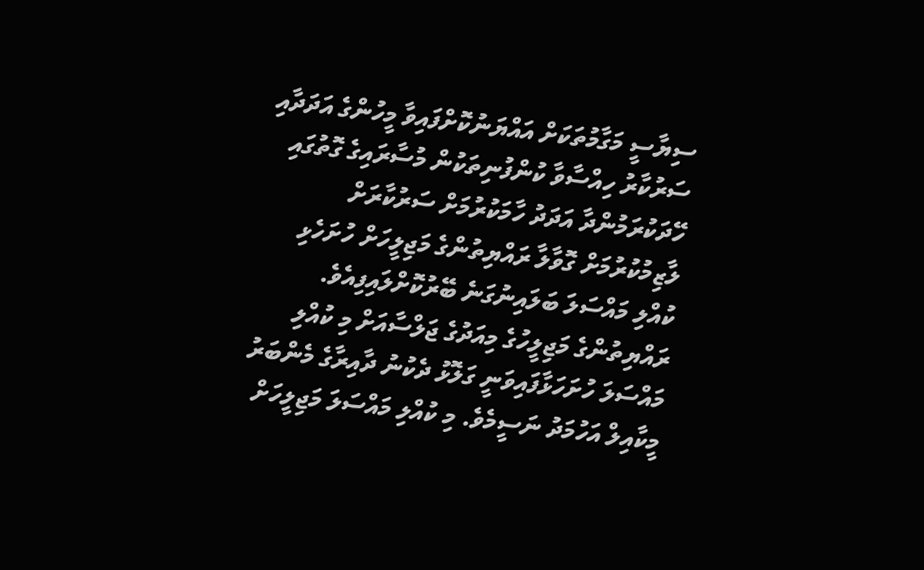ސިޔާސީ މަގާމުތަކަށް އައްޔަނުކޮށްފައިވާ މީހުންގެ އަދަދާއި ސަރުކާރު ހިއްސާވާ ކުންފުނިތަކުން މުސާރައިގެ ގޮތުގައި ހޭދަކުރަމުންދާ އަދަދު ހާމަކުރުމަށް ސަރުކާރަށް ލާޒިމުކުރުމަށް ގޮވާލާ ރައްޔިތުންގެ މަޖިލީހަށް ހުށަހެޅި ކުއްލި މައްސަލަ ބަލައިނުގަނެ ބޭރުކޮށްލައިފިއެވެ.
ރައްޔިތުންގެ މަޖިލީހުގެ މިއަދުގެ ޖަލްސާއަށް މި ކުއްލި މައްސަލަ ހުށަހަޅާފައިވަނީ ގަލޮޅު ދެކުނު ދާއިރާގެ މެންބަރު މީކާއިލް އަހުމަދު ނަސީމެވެ. މި ކުއްލި މައްސަލަ މަޖިލީހަށް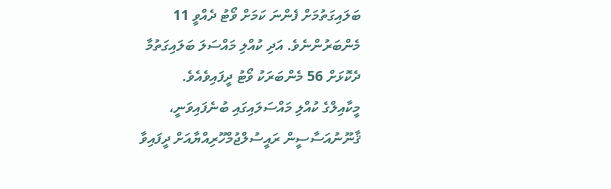ބަލައިގަތުމަށް ފެންނަ ކަމަށް ވޯޓު ދެއްވީ 11 މެންބަރުންނެވެ. އަދި ކުއްލި މައްސަލަ ބަލައިގަތުމާ ދެކޮޅަށް 56 މެންބަރަކު ވޯޓު ދީފައިވެއެވެ.
މީކާއިލްގެ ކުއްލި މައްސަލައިގައި ބުނެފައިވަނީ، ޤާނޫނުއަސާސީން ރައީސުލްޖުމްހޫރިއްޔާއަށް ދީފައިވާ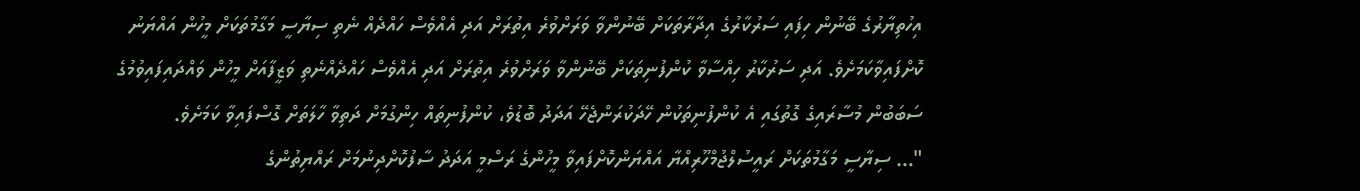އިހުތިޔާރުގެ ބޭނުން ހިފައި ސަރުކާރުގެ އިދާރާތަކަށް ބޭނުންވާ ވަރަށްވުރެ އިތުރަށް އަދި އެއްވެސް ހައްދެއް ނެތި ސިޔާސީ މަގާމުތަކަށް މީހުން އައްޔަނު ކޮށްފައިވާކަމަށެވެ. އަދި ސަރުކާރު ހިއްސާވާ ކުންފުނިތަކަށް ބޭނުންވާ ވަރަށްވުރެ އިތުރަށް އަދި އެއްވެސް ހައްދެއްނެތި ވަޒީފާއަށް މީހުން ވައްދައިފައިވުމުގެ ސަބަބުން މުސާރައިގެ ގޮތުގައި އެ ކުންފުނިތަކުން ހޭދަކުރަންޖެހޭ އަދަދު ބޮޑުވެ، ކުންފުނިތައް ހިންގުމަށް ދަތިވާ ހާލަތަށް ގޮސްފައިވާ ކަމަށެވެ.
"… ސިޔާސީ މަގާމުތަކަށް ރައީސުލްޖުމްހޫރިއްޔާ އައްޔަންކޮށްފައިވާ މީހުންގެ ރަސްމީ އަދަދު ސާފުކޮށްދިނުމަށް ރައްޔިތުންގެ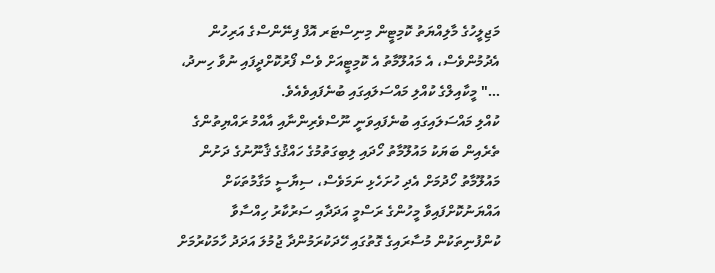މަޖިލީހުގެ މާލިއްޔަތު ކޮމިޓީން މިނިސްޓަރ އޮފް ފިނޭންސްގެ އަރިހުން އެދުމުންވެސް، އެ މައުލޫމާތު އެ ކޮމިޓީއަށް ވެސް ފޯރުކޮށްދީފައި ނުވާ ހިނދު، …" މީކާއިލްގެ ކުއްލި މައްސަލައިގައި ބުނެފައިވެއެވެ.
ކުއްލި މައްސަލައިގައި ބުނެފައިވަނީ ނޫސްވެރިންނާއި އާއްމު ރައްޔިތުންގެ ތެރެއިން ބަޔަކު މައުލޫމާތު ހޯދައި ލިބިގަތުމުގެ ހައްޤުގެ ޤާނޫނުގެ ދަށުން މައުލޫމާތު ހޯދުމަށް އެދި ހުށަހެޅި ނަމަވެސް، ސިޔާސީ މަގާމުތަކަށް އައްޔަނުކޮށްފައިވާ މީހުންގެ ރަސްމީ އަދަދާއި ސަރުކާރު ހިއްސާވާ ކުންފުނިތަކުން މުސާރައިގެ ގޮތުގައި ހޭދަކުރަމުންދާ ޖުމުލަ އަދަދު ހާމަކުރުމަށް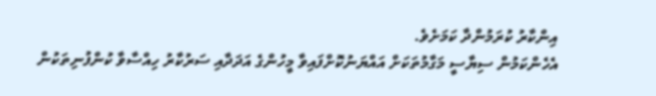އިންކާރު ކުރަމުންދާ ކަމަށެވެ.
އެހެންކަމުން ސިޔާސީ މަގާމުތަކަށް އައްޔަނުކޮށްފައިވާ މީހުންގެ އަދަދާއި ސަރުކާރު ހިއްސާވާ ކުންފުނިތަކުން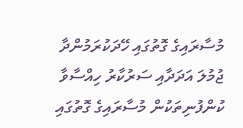މުސާރައިގެ ގޮތުގައި ހޭދަކުރަމުންދާ ޖުމުލަ އަދަދާއި ސަރުކާރު ހިއްސާވާ ކުންފުނިތަކުން މުސާރައިގެ ގޮތުގައި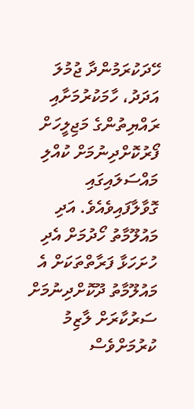ހޭދަކުރަމުންދާ ޖުމުލަ އަދަދު، ހާމަކުރުމަށާއި ރައްޔިތުންގެ މަޖިލީހަށް ފޯރުކޮށްދިނުމަށް ކުއްލި މައްސަލައިގައި ގޮވާލާފައިވެއެވެ. އަދި މައުލޫމާތު ހޯދުމަށް އެދި ހުށަހަޅާ ފަރާތްތަކަށް އެ މައުލޫމާތު ދޫކޮށްދިނުމަށް ސަރުކާރަށް ލާޒިމު ކުރުމަށްވެސް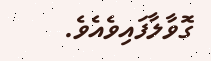ގޮވާލާފައިވެއެވެ.